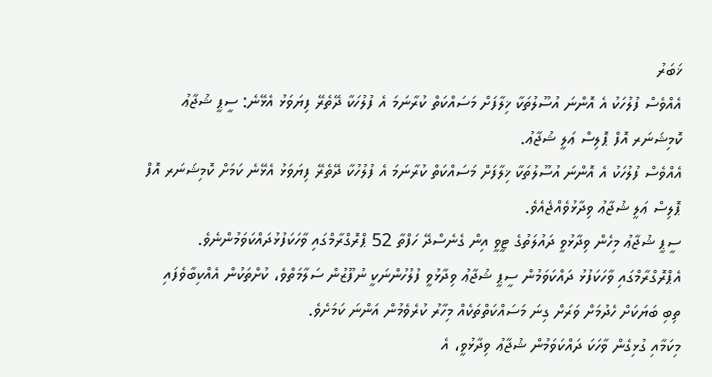ޚަބަރު
އެއްވެސް ފުލުހަކު އެ އޮންނަ އުސޫލުތަކާ ޚިލާފަށް މަސައްކަތް ކުރާނަމަ އެ ފުލުހަކާ ދޭތެރޭ ފިޔަވަޅު އެޅޭނެ: ސީޕީ ޝުޖާޢު
ކޮމިޝަނަރ އޮފް ޕޮލިސް ޢަލީ ޝުޖާޢު.
އެއްވެސް ފުލުހަކު އެ އޮންނަ އުސޫލުތަކާ ޚިލާފަށް މަސައްކަތް ކުރާނަމަ އެ ފުލުހުކާ ދޭތެރޭ ފިޔަވަޅު އެޅޭނެ ކަމަށް ކޮމިޝަނަރ އޮފް ޕޮލިސް ޢަލީ ޝުޖާޢު ވިދާޅުވެއްޖެއެވެ.
ސީޕީ ޝުޖާޢު މިހެން ވިދާޅުވީ ދައުލަތުގެ ޓީވީ އިން ގެނެސްދޭ ހަފްތާ 52 ޕްރޮގްރާމްގައި ވާހަކަފުޅުދައްކަވަމުންނެވެ.
އެޕްރޮގްރާމްގައި ވާހަކަފުޅު ދައްކަވަމުން ސީޕީ ޝުޖާޢު ވިދާޅުވީ ފުލުހުންނަކީ ނުފޫޒުން ސަލާމަތްވެ، ކުށްތަކުން އެއްކިބާވެފައި ތިބި ބަޔަކަށް ހެދުމަށް ވަރަށް ގިނަ މަސައްކަތްތަކެއް މިހާރު ކުރެވެމުން އަންނަ ކަމަށެވެ.
މިކަމާއި ގުޅިގެން ވާހަކަ ދައްކަވަމުން ޝުޖާޢު ވިދާޅުވީ، އެ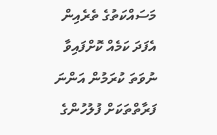މަސައްކަތުގެ ތެރެއިން އެފަދަ ކަމެއް ކޮށްފައިވާ ނުވަތަ ކުރަމުން އަންނަ ފަރާތްތަކަށް ފުލުހުންގެ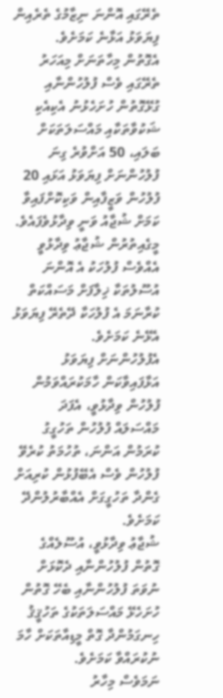ތެރޭގައި އޮންނަ ނިޒާމުގެ ތެރެއިން ފިޔަވަޅު އަޅާނެ ކަމަށެވެ.
އެގޮތުން މިހާތަނަށް މިއަހަރު ތެރޭގައި ވެސް ފުލުހުންނާއި ގުޅޭގޮތުން ހުށަހެޅުނު އެކިއެކި ޝަކުވާތަކާއި މައްސަލަތަކަށް ބަލައި، 50 އަށްވުރެ ގިނަ ފުލުހުންނަށް ފިޔަވަޅު އަޅައި 20 ފުލުހުން ވަޒީފާއިން ވަކިކޮށްފައިވާ ކަމަށް ޝުޖާއު ވަނީ ވިދާޅުވެފައެވެ.
މީގެއިތުރުން ޝުޖާޢު ވިދާޅުވީ އެއްވެސް ފުލުހަކު އެ އޮންނަ އުސޫލުތަކާ ޚިލާފަށް މަސައްކަތް ކުރާނަމަ އެ ފުލުހަކާ ދޭތެރޭ ފިޔަވަޅު އެޅޭނެ ކަމަށެވެ.
އެފުލުހުންނަށް ފިޔަވަޅު އަޅާފައިވާކަން ހާމަކުރައްވަމުން ފުލުހުން ވިދާޅުވީ، އެފަދަ މައްސަލައް ފުލުހުން ތަހުގީގު ކުރަމުން އަންނަ، ތުހުމަތު ކުރެވޭ ފުލުހުން ވެސް އެބޭފުޅުން ކުރިއަށް ގެންދާ ތަހުގީގަށް އެއްބާރުލުންދޭ ކަމަށެވެ.
ޝުޖާޢު ވިދާޅުވީ، އުސޫލެއްގެ ގޮތުން ފުލުހުންނާއި ދެކޮޅަށް ނުވަތަ ފުލުހުންނާއި ބެހޭ ގޮތުން ހުށަހެޅޭ މައްސަލަތަކުގެ ތަހުޤީޤު ހިނގަމުންދާ ގޮތް މީޑިއާތަކަށް ހާމަ ނުކުރައްވާ ކަމަށެވެ.
ނަމަވެސް މިހާރު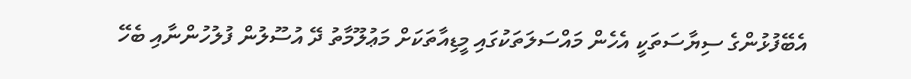އެބޭފުޅުންގެ ސިޔާސަތަކީ އެހެން މައްސަލަތަކުގައި މީޑިއާތަކަށް މަޢުލޫމާތު ދޭ އުސޫލުން ފުލުހުންނާއި ބެހޭ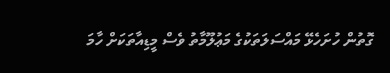ގޮތުން ހުށަހެޅޭ މައްސަލަތަކުގެ މަޢުލޫމާތު ވެސް މީޑިއާތަކަށް ހާމަ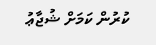ކުރުން ކަމަށް ޝުޖާޢު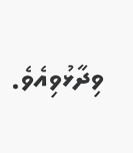ވިދާޅުވިއެވެ.